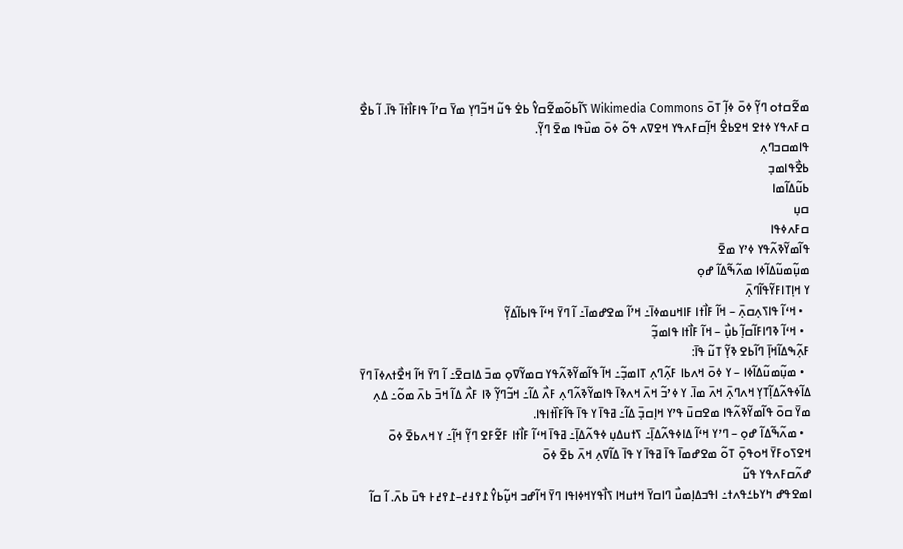ߘߐ߬ߛߙߋ ߣߌ߲߬ ߦߋ߫ ߦߊ߲߬ ߠߋ߫ Wikimedia Commons ߖߊ߬ߕߋ߬ߘߐ߬ߛߌ߮ ߕߐ߭ ߟߎ߬ ߞߏ߬ߣߌ߲ ߘߌ߫ ߛߴߊ߬ ߟߊߓߊ߯ߙߊ߫ ߟߊ߫. ߊ߬ ߕߐ߯ ߛߓߍߟߌ ߦߙߐ ߞߐߕߐ߮ ߞߊ߲߬ߛߓߍߟߌ ߞߐߜߍ ߟߋ߬ ߦߋ߫ ߘߎ߰ߟߊ ߘߐ߫ ߣߌ߲߬.
ߟߊߘߛߏߣߍ߲
ߕߐ߯ߟߊߘߏ߲
ߕߎ߬ߡߊ߬ߘߊ
ߛߎ߲
ߛߓߍߦߟߊ
ߟߊ߬ߘߌ߬ߢߍ߬ߟߌ ߦߴߌ ߘߐ߫
ߘߎ߲߬ߘߎ߬ߡߊ߬ߦߊ ߘߍ߬ߒ߬ߡߊ߬ ߝߋ߲
ߌ ߞߊ߲ߠߊߓߌ߬ߟߊ߬ߣߍ߲߫
  • ߞߵߊ߬ ߟߊߖߍ߲ߛߍ߲߫ – ߞߊ߬ ߓߊ߯ߙߊ ߓߊߞߎߘߦߊ߫߸ ߞߴߊ߬ ߘߐߝߘߊ߫߸ ߊ߬ ߣߌ߫ ߞߵߊ߬ ߟߊߕߊ߬ߡߌ߲߬
  • ߞߵߊ߬ ߢߣߊߓߊ߬ߛߊ߲߬ ߕߎ߲߯ – ߞߊ߬ ߓߊ߯ߙߊ ߟߊߘߏ߲߬
ߓߍ߲߬ߒߡߊ߬ߞߊ߲߫ ߣߊ߬ߕߐ ߢߌ߲߬ ߠߎ߬ ߟߊ߫:
  • ߘߎ߲߬ߘߎ߬ߡߊ߬ߦߊ – ߌ ߦߋ߫ ߞߍߕߊ ߓߍ߲߬ߣߍ߲ ߠߊߘߏ߲߬߸ ߞߊ߬ ߟߊ߬ߘߌ߬ߢߍ߬ߟߌ ߛߘߌ߬ߜߋ߲ ߘߏ߫ ߡߊߛߐ߫߸ ߊ߬ ߣߌ߫ ߞߊ߬ ߞߐ߯ߙߍߦߊ߫ ߣߌ߫ ߡߊ߬ߦߟߍ߬ߡߊ߲߬ߠߌ߲ ߞߍߣߍ߲߫ ߞߍ߫ ߘߊ߫. ߌ ߦߴߏ߬ ߞߍ߫ ߞߍߢߊ߫ ߟߊߘߌ߬ߢߍ߬ߣߍ߲ ߓߍ߯ ߡߊ߬߸ ߞߏ߬ߣߌ߲߬ ߢߊ ߓߍ߯ ߡߊ߬ ߞߏ߫ ߕߍ߫ ߘߋ߬߸ ߡߍ߲ ߘߌ߫ ߛߋ߫ ߟߊ߬ߘߌ߬ߢߍ߬ߟߊ ߘߐߛߎ߫ ߟߴߌ ߞߊ߲ߛߏ߲߫ ߡߊ߬߸ ߥߟߊ߫ ߌ ߟߊ߫ ߟߊ߬ߓߊ߰ߙߊߟߊ.
  • ߘߍ߬ߒ߬ߡߊ߬ ߝߋ߲ – ߣߴߌ ߞߵߊ߬ ߡߊߦߟߍ߬ߡߊ߲߫߸ ߖߙߎߡߎ߲ ߦߟߍ߬ߡߊ߲߫߸ ߥߟߊ߫ ߞߵߊ߬ ߓߊ߯ߙߊ ߓߐ߬ߓߐ ߣߌ߲߬ ߞߊ߲߬߸ ߌ ߞߍߕߐ߫ ߦߋ߫ ߞߐߖߋߓߌ߫ ߞߋߟߋ߲߫ ߠߋ߬ ߘߐߝߘߊ߫ ߟߊ߫ ߥߟߊ߫ ߌ ߟߊ߫ ߡߊ߬ߜߍ߲ ߞߍ߫ ߕߐ߫ ߦߋ߫
ߝߍ߬ߛߓߍߟߌ ߟߎ߬
ߊߘߐߟߝ ߤߌߕߑߟߍߙ߸ ߊߟߏߡߊ߲ߘߎ߯ ߣߊߛߌ߫ ߞߙߎߞߊ ߖߊ߯ߟߌߞߦߊߟߊ ߣߌ߫ ߞߊ߬ߝߏ ߞߎ߲߬ߕߌ߮ ߁߉߃߄–߁߉߄߅ ߟߎ߫ ߕߍ߫. ߊ߬ ߛߊ߬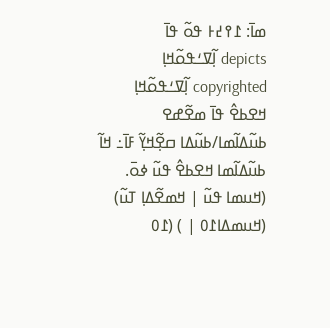ߘߊ߫: ߁߉߄߅ ߟߋ߬ ߟߊ߫
depicts ߊ߲߬ߜߑߟߋ߬ߞߊ߲
copyrighted ߊ߲߬ߜߑߟߋ߬ߞߊ߲
ߞߐߕߐ߮ ߟߊ߫ ߘߐ߬ߝߐ
ߕߎ߬ߡߊ߬ߘߊ/ߕߎ߬ߡߊ ߛߐ߲߬ߞߌ߲߬ ߓߊ߫߸ ߞߊ߬ ߕߎ߬ߡߊ߬ߘߊ ߞߐߕߐ߮ ߟߎ߬ ߦߋ߫.
(ߞߎߘߊ ߟߎ߬ | ߞߘߐ߬ߡߊ߲ ߠߎ߬) (ߞߎߘߡߊ߁߀ | ) (߁߀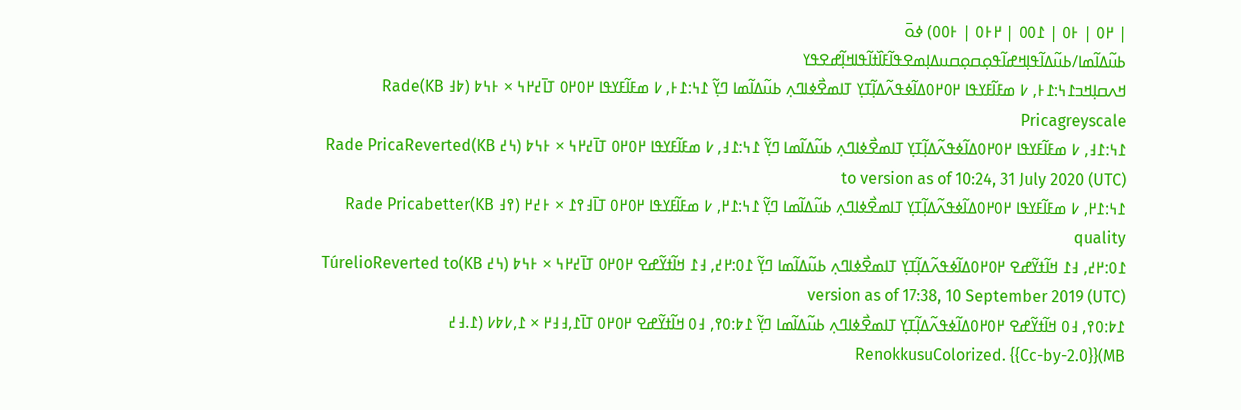| ߂߀ | ߅߀ | ߁߀߀ | ߂߅߀ | ߅߀߀) ߦߋ߫
ߕߎ߬ߡߊ߬ߘߊ/ߕߎ߬ߡߊ߬ߟߊ߲ߞߝߊ߬ߟߋ߲ߛߋ߲ߛߎߡߊ߲ߘߐߟߊ߬ߓߊ߰ߙߊ߬ߟߊߞߊ߲߬ߝߐߟߌ
ߞߍߛߊ߲ߞߏ߁߆:߁߅, ߇ ߘߓߊ߬ߓߌߟߊ ߂߀߂߀ߡߊ߬ߦߟߍ߬ߡߊ߲߬ߠߌ߲ ߠߊߘߐ߯ߦߊߣߍ߲ ߕߎ߬ߡߊ߬ߘߊ ߣߌ߲߬ ߁߆:߁߅, ߇ ߘߓߊ߬ߓߌߟߊ ߂߀߂߀ ߠߊ߫߄߂߆ × ߅߆߈ (߈߃ KB)Rade Pricagreyscale
߁߆:߁߃, ߇ ߘߓߊ߬ߓߌߟߊ ߂߀߂߀ߡߊ߬ߦߟߍ߬ߡߊ߲߬ߠߌ߲ ߠߊߘߐ߯ߦߊߣߍ߲ ߕߎ߬ߡߊ߬ߘߊ ߣߌ߲߬ ߁߆:߁߃, ߇ ߘߓߊ߬ߓߌߟߊ ߂߀߂߀ ߠߊ߫߄߂߆ × ߅߆߈ (߆߄ KB)Rade PricaReverted to version as of 10:24, 31 July 2020 (UTC)
߁߆:߁߂, ߇ ߘߓߊ߬ߓߌߟߊ ߂߀߂߀ߡߊ߬ߦߟߍ߬ߡߊ߲߬ߠߌ߲ ߠߊߘߐ߯ߦߊߣߍ߲ ߕߎ߬ߡߊ߬ߘߊ ߣߌ߲߬ ߁߆:߁߂, ߇ ߘߓߊ߬ߓߌߟߊ ߂߀߂߀ ߠߊ߫߃߉߁ × ߅߄߂ (߉߃ KB)Rade Pricabetter quality
߁߀:߂߄, ߃߁ ߞߊ߬ߙߌ߬ߝߐ ߂߀߂߀ߡߊ߬ߦߟߍ߬ߡߊ߲߬ߠߌ߲ ߠߊߘߐ߯ߦߊߣߍ߲ ߕߎ߬ߡߊ߬ߘߊ ߣߌ߲߬ ߁߀:߂߄, ߃߁ ߞߊ߬ߙߌ߬ߝߐ ߂߀߂߀ ߠߊ߫߄߂߆ × ߅߆߈ (߆߄ KB)TúrelioReverted to version as of 17:38, 10 September 2019 (UTC)
߁߈:߀߉, ߃߀ ߞߊ߬ߙߌ߬ߝߐ ߂߀߂߀ߡߊ߬ߦߟߍ߬ߡߊ߲߬ߠߌ߲ ߠߊߘߐ߯ߦߊߣߍ߲ ߕߎ߬ߡߊ߬ߘߊ ߣߌ߲߬ ߁߈:߀߉, ߃߀ ߞߊ߬ߙߌ߬ߝߐ ߂߀߂߀ ߠߊ߫߁,߃߃߂ × ߁,߇߈߇ (߁.߃߄ MB)RenokkusuColorized. {{Cc-by-2.0}}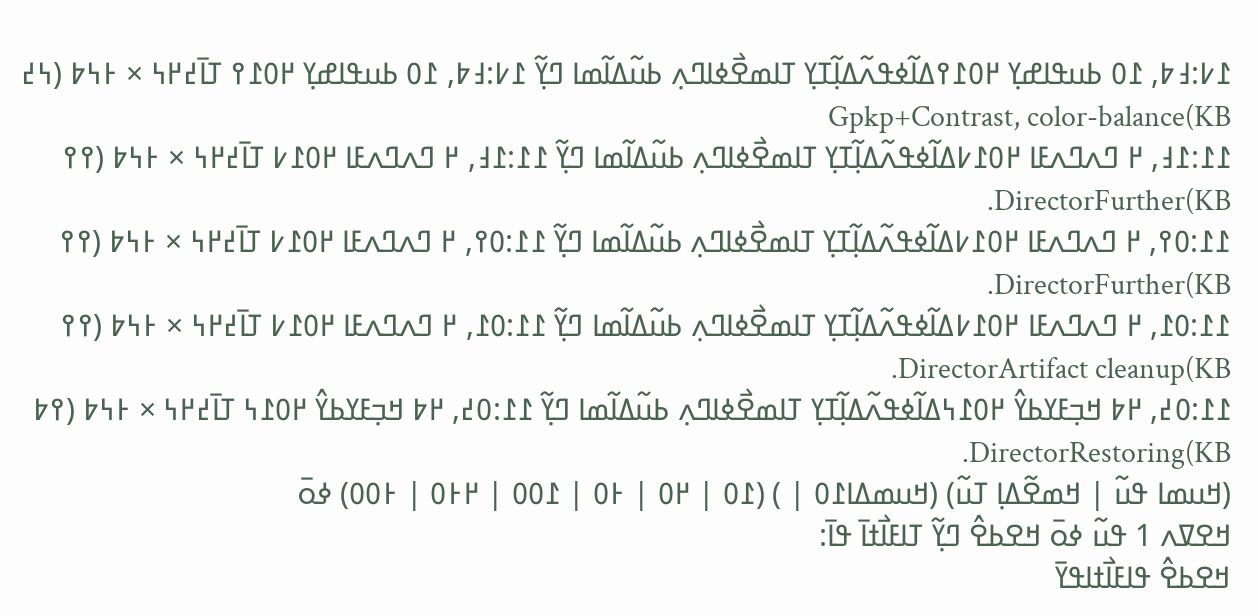߁߇:߃߈, ߁߀ ߕߎߟߊߝߌ߲ ߂߀߁߉ߡߊ߬ߦߟߍ߬ߡߊ߲߬ߠߌ߲ ߠߊߘߐ߯ߦߊߣߍ߲ ߕߎ߬ߡߊ߬ߘߊ ߣߌ߲߬ ߁߇:߃߈, ߁߀ ߕߎߟߊߝߌ߲ ߂߀߁߉ ߠߊ߫߄߂߆ × ߅߆߈ (߆߄ KB)Gpkp+Contrast, color-balance
߁߁:߁߃, ߂ ߣߍߣߍߓߊ ߂߀߁߇ߡߊ߬ߦߟߍ߬ߡߊ߲߬ߠߌ߲ ߠߊߘߐ߯ߦߊߣߍ߲ ߕߎ߬ߡߊ߬ߘߊ ߣߌ߲߬ ߁߁:߁߃, ߂ ߣߍߣߍߓߊ ߂߀߁߇ ߠߊ߫߄߂߆ × ߅߆߈ (߉߉ KB)DirectorFurther.
߁߁:߀߉, ߂ ߣߍߣߍߓߊ ߂߀߁߇ߡߊ߬ߦߟߍ߬ߡߊ߲߬ߠߌ߲ ߠߊߘߐ߯ߦߊߣߍ߲ ߕߎ߬ߡߊ߬ߘߊ ߣߌ߲߬ ߁߁:߀߉, ߂ ߣߍߣߍߓߊ ߂߀߁߇ ߠߊ߫߄߂߆ × ߅߆߈ (߉߉ KB)DirectorFurther.
߁߁:߀߁, ߂ ߣߍߣߍߓߊ ߂߀߁߇ߡߊ߬ߦߟߍ߬ߡߊ߲߬ߠߌ߲ ߠߊߘߐ߯ߦߊߣߍ߲ ߕߎ߬ߡߊ߬ߘߊ ߣߌ߲߬ ߁߁:߀߁, ߂ ߣߍߣߍߓߊ ߂߀߁߇ ߠߊ߫߄߂߆ × ߅߆߈ (߉߉ KB)DirectorArtifact cleanup.
߁߁:߀߄, ߂߈ ߞߏ߲ߓߌߕߌ߮ ߂߀߁߆ߡߊ߬ߦߟߍ߬ߡߊ߲߬ߠߌ߲ ߠߊߘߐ߯ߦߊߣߍ߲ ߕߎ߬ߡߊ߬ߘߊ ߣߌ߲߬ ߁߁:߀߄, ߂߈ ߞߏ߲ߓߌߕߌ߮ ߂߀߁߆ ߠߊ߫߄߂߆ × ߅߆߈ (߉߈ KB)DirectorRestoring.
(ߞߎߘߊ ߟߎ߬ | ߞߘߐ߬ߡߊ߲ ߠߎ߬) (ߞߎߘߡߊ߁߀ | ) (߁߀ | ߂߀ | ߅߀ | ߁߀߀ | ߂߅߀ | ߅߀߀) ߦߋ߫
ߞߐߜߍ 1 ߟߎ߬ ߦߋ߫ ߞߐߕߐ߮ ߣߌ߲߬ ߠߊߓߊ߯ߙߊ߫ ߟߊ߫:
ߞߐߕߐ߮ ߟߊߓߊ߯ߙߊߟߌ߫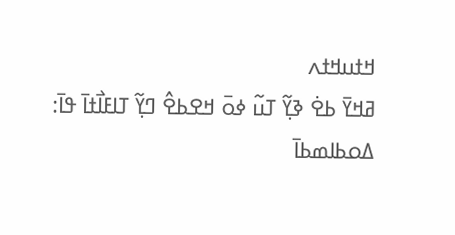ߞߙߎߞߙߍ
ߥߞߌ߫ ߕߐ߭ ߢߌ߲߬ ߠߎ߬ ߦߋ߫ ߞߐߕߐ߮ ߣߌ߲߬ ߠߊߓߊ߯ߙߊ߫ ߟߊ߫:
ߡߋߕߊߘߕߊ߫